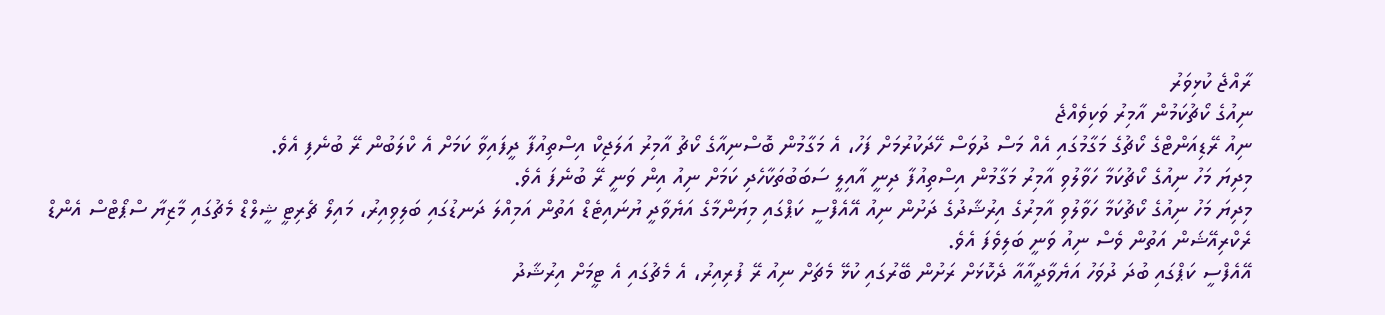ރާއްޖެ ކުޅިވަރު
ނިއުގެ ކޯޗުކަމުން އާމިރު ވަކިވެއްޖެ
ނިއު ރޭޑިއަންޓްގެ ކޯޗުގެ މަގާމުގައި އެއް މަސް ދުވަސް ހޭދަކުރުމަށް ފަހު، އެ މަގާމުން ބޮސްނިއާގެ ކޯޗު އާމިރު އަލަޖިކް އިސްތިއުފާ ދީފައިވާ ކަމަށް އެ ކްލަބުން ރޭ ބުނެފި އެވެ.
މިދިޔަ މަހު ނިއުގެ ކޯޗުކަމާ ހަވާލުވި އާމިރު މަގާމުން އިސްތިއުފާ ދިނީ އާއިލީ ސަބަބުތަކާހެދި ކަމަށް ނިއު އިން ވަނީ ރޭ ބުނެފަ އެވެ.
މިދިޔަ މަހު ނިއުގެ ކޯޗުކަމާ ހަވާލުވި އާމިރުގެ އިރުޝާދުގެ ދަށުން ނިއު އޭއެފްސީ ކަޕްގައި މިޔަންމާގެ އަޔެވާދީ ޔުނައިޓެޑް އަތުން އަމިއްލަ ދަނޑުގައި ބަލިވިއިރު، މައިލޯ ޗެރިޓީ ޝީލްޑް މެޗުގައި މާޒިޔާ ސްޕޯޓްސް އެންޑް ރެކްރިއޭޝަން އަތުން ވެސް ނިއު ވަނީ ބަލިވެފަ އެވެ.
އޭއެފްސީ ކަޕްގައި ބުދަ ދުވަހު އަޔެވާދީއާއާ ދެކޮޅަށް ރަށުން ބޭރުގައި ކުޅޭ މެޗަށް ނިއު ރޭ ފުރިއިރު، އެ މެޗުގައި އެ ޓީމަށް އިރުޝާދު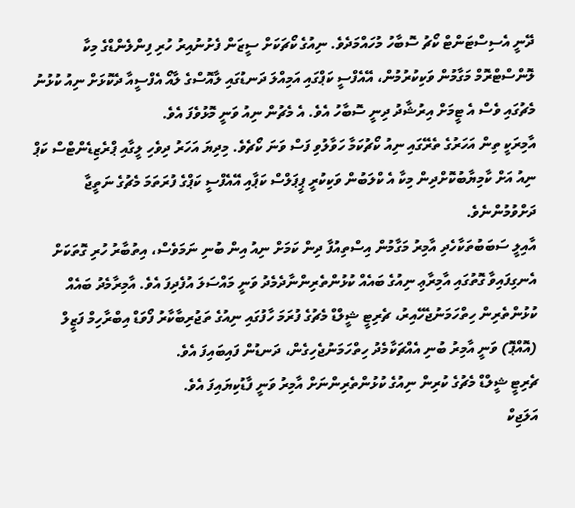ދޭނީ އެސިސްޓަންޓް ކޯޗު ސޮބާހު މުހައްމަދެވެ. ނިއުގެ ކޯޗަކަށް ސީޒަން ފެށުނުއިރު ހުރި ފިންލެންޑްގެ މިކާ ލޮންސްޓްރޮމް މަގާމުން ވަކިކުރުމުން، އޭއެފްސީ ކަޕްގައި އަމިއްލަ ދަނޑުގައި ލާއޮސްގެ ލާއޯ އެފްސީއާ ދެކޮޅަށް ނިއު ކުޅުނު މެޗުގައި ވެސް އެ ޓީމަށް އިރުޝާދު ދިނީ ސޮބާހު އެވެ. އެ މެޗުން ނިއު ވަނީ މޮޅުވެފަ އެވެ.
އާމިރަކީ ތިން އަހަރުގެ ތެރޭގައި ނިއު ކޯޗުކަމާ ހަވާލުވި ފަސް ވަނަ ކޯޗެވެ. މިދިޔަ އަހަރު ދިވެހި ލީގާއި ޕްރެޒިޑެންޓްސް ކަޕް ނިއު އަށް ކާމިޔާބުކޮށްދިން މިކާ އެ ކްލަބުން ވަކިކުރީ ޕީޕަލްސް ކަޕާއި އޭއެފްސީ ކަޕްގެ ފުރަތަމަ މެޗުގެ ނަތީޖާ ދަށްވުމުންނެވެ.
އާއިލީ ސަބަބުތަކާހެދި އާމިރު މަގާމުން އިސްތިއުފާ ދިން ކަމަށް ނިއު އިން ބުނި ނަމަވެސް، އިތުބާރު ހުރި ގޮތަކަށް އެނގިފައިވާ ގޮތުގައި އާމިރާޢި ނިއުގެ ބައެއް ކުޅުންތެރިންނާދެމެދު ވަނީ މައްސަލަ އުފެދިފަ އެވެ. އާމިރާމެދު ބައެއް ކުޅުންތެރިން ހިތްހަމަނުޖެހޭއިރު، ޗެރިޓީ ޝީލްޑް މެޗުގެ ފުރަމަ ހާފުގައި ނިއުގެ ތަޖުރިބާކާރު ފޯވަޑް އިބްރާހިމް ފަޒީލް (އޮއްޕޮ) ވަނީ އާމިރު ބުނި އެއްޗަކާމެދު ހިތްހަމަނުޖެހިގެން، ދަނޑުން ފައިބައިފަ އެވެ.
ޗެރިޓީ ޝީލްޑް މެޗުގެ ކުރިން ނިއުގެ ކުޅުންތެރިންނަށް އާމިރު ވަނީ ފާޑުކިޔައިފަ އެވެ.
އަލަޖިކް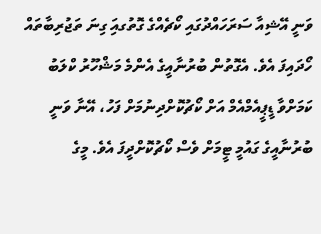ވަނީ އޭޝިއާ ސަރަހައްދުގައި ކޯޗެއްގެ ގޮތުގއަި ގިނަ ތަޖުރިބާތައް ހޯދައިފަ އެވެ. އެގޮތުން ބުރުނާއީގެ އެންމެ މަޝްހޫރު ކްލަބު ކަމަށްވާ ޑީޕީއެމްއެމް އަށް ކޯޗުކޮށްދިނުމަށް ފަހު، އޭނާ ވަނީ ބުރުނާއީގެ ގައުމީ ޓީމަށް ވެސް ކޯޗުކޮށްދީފަ އެވެ. މީގެ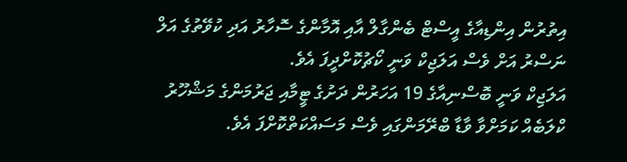އިތުރުން އިންޑިއާގެ އީސްޓް ބެންގާލް އާއި އޮމާންގެ ސޮހާރު އަދި ކުވޭތުގެ އަލް ނަސްރު އަށް ވެސް އަލަޖިކް ވަނީ ކޯޗުކޮށްދީފަ އެވެ.
އަލަޖިކް ވަނީ ބޮސްނިއާގެ 19 އަހަރުން ދަށުގެ ޓީމާއި ޖަރުމަންގެ މަޝްހޫރު ކްލަބެއް ކަމަށްވާ ވާޑާ ބްރޭމަންގައި ވެސް މަސައްކަތްކޮށްފަ އެވެ.